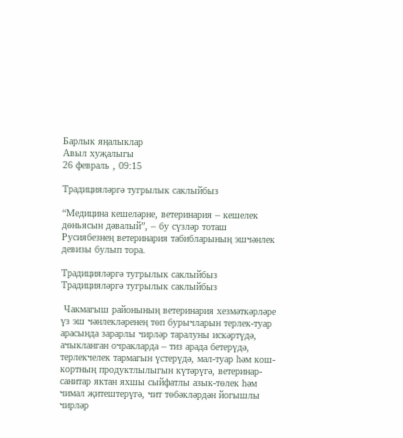Барлык яңалыклар
Авыл хуҗалыгы
26 февраль , 09:15

Традицияләргә тугрылык саклыйбыз

“Медицина кешеләрне, ветеринария – кешелек дөньясын дәвалый”, – бу сүзләр тоташ Русиябезнең ветеринария табибларының эшчәнлек девизы булып тора.

Традицияләргә тугрылык саклыйбыз
Традицияләргә тугрылык саклыйбыз

 Чакмагыш районының ветеринария хезмәткәрләре үз эш чәнлекләренең төп бурычларын терлек-туар арасында зарарлы чирләр таралуны искәртүдә, ачыкланган очракларда – тиз арада бетерүдә, терлекчелек тармагын үстерүдә, мал-туар һәм кош-кортның продуктлылыгын күтәрүгә, ветеринар-санитар яктан яхшы сыйфатлы азык-төлек һәм чимал җитештерүгә, чит төбәкләрдән йогышлы чирләр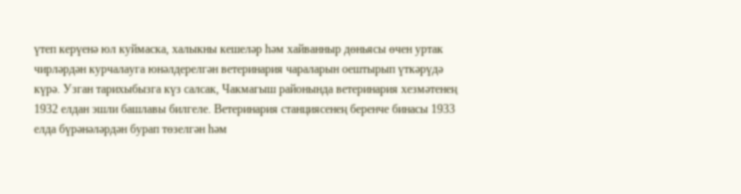үтеп керүенә юл куймаска, халыкны кешеләр һәм хайванныр дөньясы өчен уртак чирләрдән курчалауга юнәлдерелгән ветеринария чараларын оештырып үткәрүдә күрә. Узган тарихыбызга күз салсак, Чакмагыш районында ветеринария хезмәтенең 1932 елдан эшли башлавы билгеле. Ветеринария станциясенең беренче бинасы 1933 елда бүрәнәләрдән бурап төзелгән һәм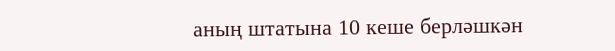аның штатына 10 кеше берләшкән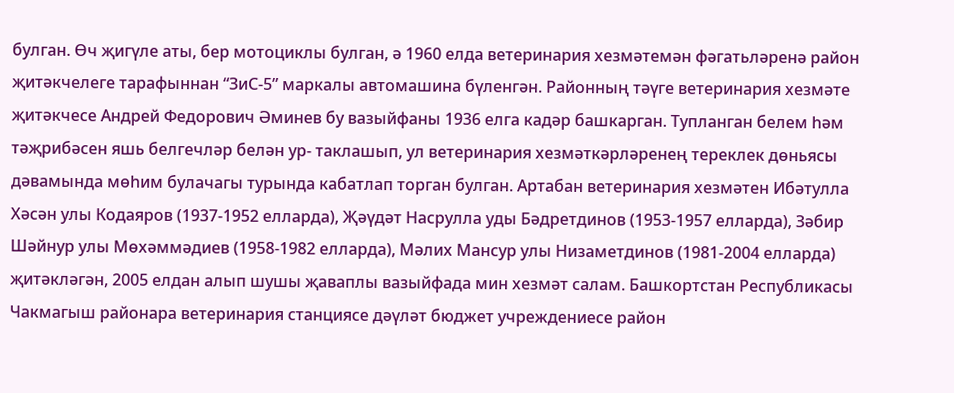булган. Өч җигүле аты, бер мотоциклы булган, ә 1960 елда ветеринария хезмәтемән фәгатьләренә район җитәкчелеге тарафыннан “ЗиС-5” маркалы автомашина бүленгән. Районның тәүге ветеринария хезмәте җитәкчесе Андрей Федорович Әминев бу вазыйфаны 1936 елга кадәр башкарган. Тупланган белем һәм тәҗрибәсен яшь белгечләр белән ур- таклашып, ул ветеринария хезмәткәрләренең тереклек дөньясы дәвамында мөһим булачагы турында кабатлап торган булган. Артабан ветеринария хезмәтен Ибәтулла Хәсән улы Кодаяров (1937-1952 елларда), Җәүдәт Насрулла уды Бәдретдинов (1953-1957 елларда), Зәбир Шәйнур улы Мөхәммәдиев (1958-1982 елларда), Мәлих Мансур улы Низаметдинов (1981-2004 елларда) җитәкләгән, 2005 елдан алып шушы җаваплы вазыйфада мин хезмәт салам. Башкортстан Республикасы Чакмагыш районара ветеринария станциясе дәүләт бюджет учреждениесе район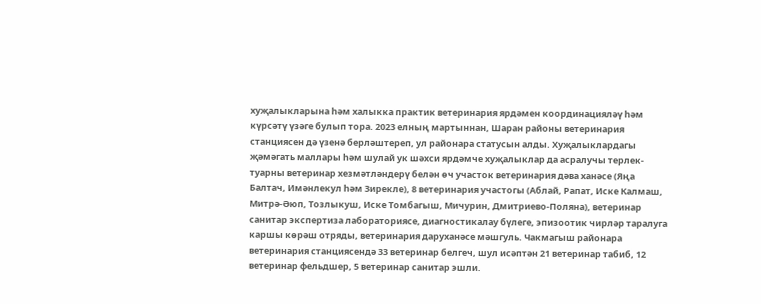хуҗалыкларына һәм халыкка практик ветеринария ярдәмен координацияләү һәм күрсәтү үзәге булып тора. 2023 елның мартыннан, Шаран районы ветеринария станциясен дә үзенә берләштереп, ул районара статусын алды. Хуҗалыклардагы җәмәгать маллары һәм шулай ук шәхси ярдәмче хуҗалыклар да асралучы терлек-туарны ветеринар хезмәтләндерү белән өч участок ветеринария дәва ханәсе (Яңа Балтач, Имәнлекул һәм Зирекле), 8 ветеринария участогы (Аблай, Рапат, Иске Калмаш, Митрә-Әюп, Тозлыкуш, Иске Томбагыш, Мичурин, Дмитриево-Поляна), ветеринар санитар экспертиза лабораториясе, диагностикалау бүлеге, эпизоотик чирләр таралуга каршы көрәш отряды, ветеринария даруханәсе мәшгуль. Чакмагыш районара ветеринария станциясендә 33 ветеринар белгеч, шул исәптән 21 ветеринар табиб, 12 ветеринар фельдшер, 5 ветеринар санитар эшли.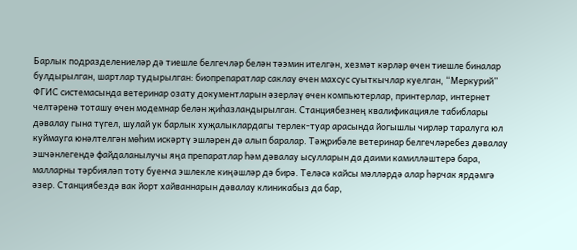Барлык подразделениеләр дә тиешле белгечләр белән тәэмин ителгән, хезмәт кәрләр өчен тиешле биналар булдырылган, шартлар тудырылган: биопрепаратлар саклау өчен махсус суыткычлар куелган, “Меркурий” ФГИС системасында ветеринар озату документларын әзерләү өчен компьютерлар, принтерлар, интернет челтәренә тоташу өчен модемнар белән җиһазландырылган. Станциябезнең квалификацияле табиблары дәвалау гына түгел, шулай ук барлык хуҗалыклардагы терлек-туар арасында йогышлы чирләр таралуга юл куймауга юнәлтелгән мөһим искәртү эшләрен дә алып баралар. Тәҗрибәле ветеринар белгечләребез дәвалау эшчәнлегендә файдаланылучы яңа препаратлар һәм дәвалау ысулларын да даими камилләштерә бара, малларны тәрбияләп тоту буенча эшлекле киңәшләр дә бирә. Теләсә кайсы мәлләрдә алар һәрчак ярдәмгә әзер. Станциябездә вак йорт хайваннарын дәвалау клиникабыз да бар,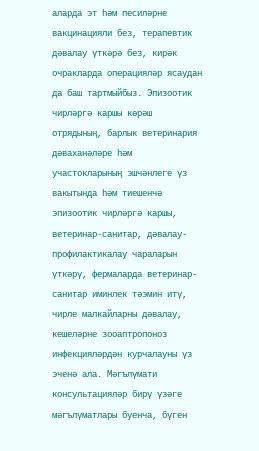аларда эт һәм песиләрне вакцинацияли без, терапевтик дәвалау үткәрә без, кирәк очракларда операцияләр ясаудан да баш тартмыйбыз. Эпизоотик чирләргә каршы көрәш отрядының, барлык ветеринария дәваханәләре һәм участокларының эшчәнлеге үз вакытында һәм тиешенчә эпизоотик чирләргә каршы, ветеринар-санитар, дәвалау-профилактикалау чараларын үткәрү, фермаларда ветеринар-санитар иминлек тәэмин итү, чирле малкайларны дәвалау, кешеләрне зооаптропоноз инфекцияләрдән курчалауны үз эченә ала. Мәгълүмати консультацияләр бирү үзәге мәгълүматлары буенча, бүген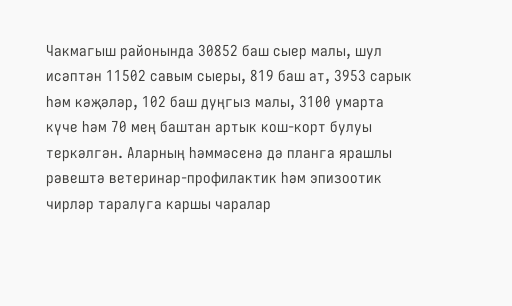Чакмагыш районында 30852 баш сыер малы, шул исәптән 11502 савым сыеры, 819 баш ат, 3953 сарык һәм кәҗәләр, 102 баш дуңгыз малы, 3100 умарта күче һәм 70 мең баштан артык кош-корт булуы теркәлгән. Аларның һәммәсенә дә планга ярашлы рәвештә ветеринар-профилактик һәм эпизоотик чирләр таралуга каршы чаралар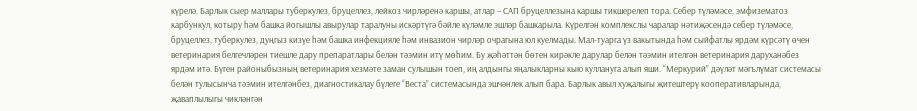күрелә. Барлык сыер маллары туберкулез, бруцеллез, лейкоз чирләренә каршы, атлар – САП бруцеллезына каршы тикшерелеп тора. Себер түләмәсе, эмфизематоз карбункул, котыру һәм башка йогышлы авырулар таралуны искәртүгә бәйле күләмле эшләр башкарыла. Күрелгән комплекслы чаралар нәтиҗәсендә себер түләмәсе, бруцеллез, туберкулез, дуңгыз кизүе һәм башка инфекцияле һәм инвазион чирләр очрагына юл куелмады. Мал-туарга үз вакытында һәм сыйфатлы ярдәм күрсәтү өчен ветеринария белгечләрен тиешле дару препаратлары белән тәэмин итү мөһим. Бу җәһәттән бөтен кирәкле дарулар белән тәэмин ителгән ветеринария даруханәбез ярдәм итә. Бүген районыбызның ветеринария хезмәте заман сулышын тоеп, иң алдынгы яңалыкларны кыю куллануга алып яши. “Меркурий” дәүләт мәгълүмат системасы белән тулысынча тәэмин ителгәнбез, диагностикалау бүлеге “Веста” системасында эшчәнлек алып бара. Барлык авыл хуҗалыгы җитештерү кооперативларында, җаваплылыгы чикләнгән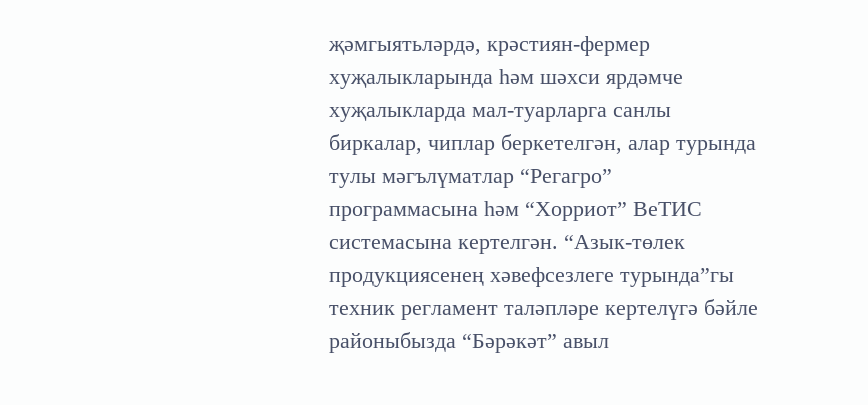җәмгыятьләрдә, крәстиян-фермер хуҗалыкларында һәм шәхси ярдәмче хуҗалыкларда мал-туарларга санлы биркалар, чиплар беркетелгән, алар турында тулы мәгълүматлар “Регагро” программасына һәм “Хорриот” ВеТИС системасына кертелгән. “Азык-төлек продукциясенең хәвефсезлеге турында”гы техник регламент таләпләре кертелүгә бәйле районыбызда “Бәрәкәт” авыл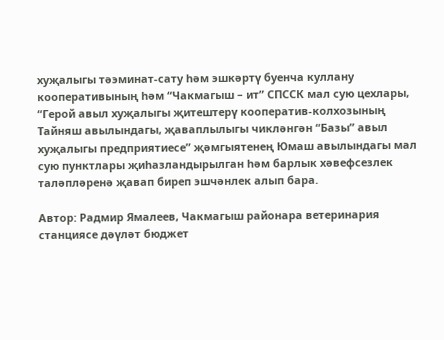хуҗалыгы тәэминат-сату һәм эшкәртү буенча куллану кооперативының һәм “Чакмагыш – ит” СПССК мал сую цехлары, “Герой авыл хуҗалыгы җитештерү кооператив-колхозының Тайняш авылындагы, җаваплылыгы чикләнгән “Базы” авыл хуҗалыгы предприятиесе” җәмгыятенең Юмаш авылындагы мал сую пунктлары җиһазландырылган һәм барлык хәвефсезлек таләпләренә җавап биреп эшчәнлек алып бара.

Автор: Радмир Ямалеев, Чакмагыш районара ветеринария станциясе дәүләт бюджет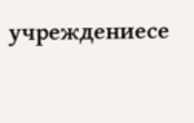учреждениесе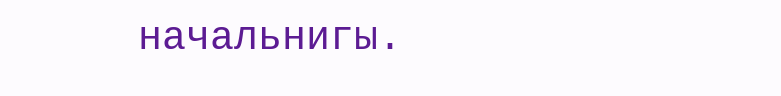начальнигы.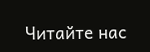Читайте нас